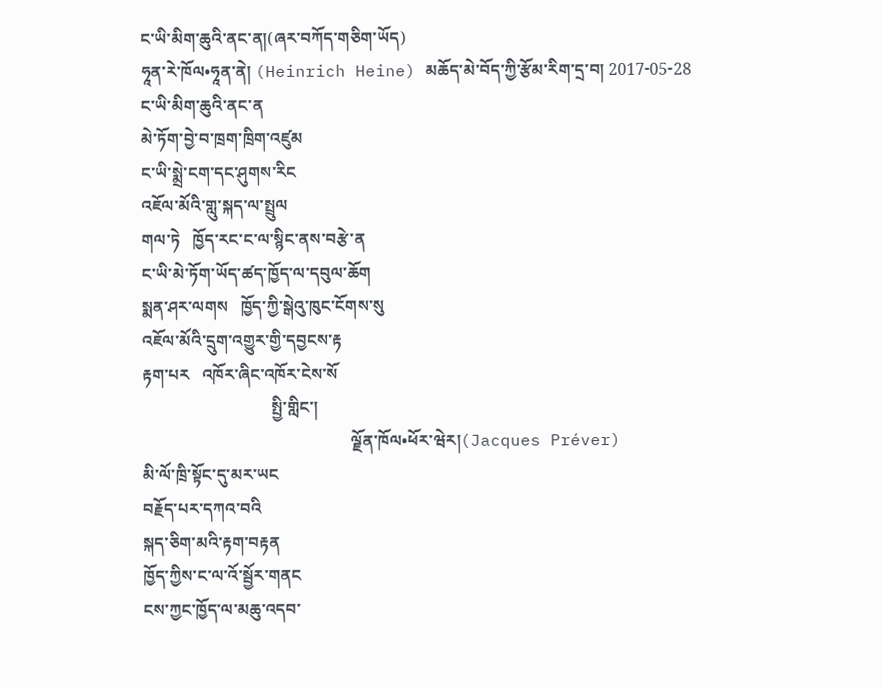ང་ཡི་མིག་ཆུའི་ནང་ན།(ཞར་བཀོད་གཅིག་ཡོད)
ཧཱན་རེ་ཁོལ•ཧཱན་ནེ། (Heinrich Heine) མཆོད་མེ་བོད་ཀྱི་རྩོམ་རིག་དྲ་བ། 2017-05-28
ང་ཡི་མིག་ཆུའི་ནང་ན
མེ་ཏོག་བྱེ་བ་ཁྲག་ཁྲིག་འཛུམ
ང་ཡི་སྨྲེ་ངག་དང་ཤུགས་རིང
འཇོལ་མོའི་གླུ་སྐད་ལ་སྤྲུལ
གལ་ཏེ   ཁྱོད་རང་ང་ལ་སྙིང་ནས་བརྩེ་ན
ང་ཡི་མེ་ཏོག་ཡོད་ཚད་ཁྱོད་ལ་དབུལ་ཆོག
སྨན་ཤར་ལགས   ཁྱོད་ཀྱི་སྒེའུ་ཁུང་ངོགས་སུ
འཇོལ་མོའི་དྲུག་འགྱུར་གྱི་དབྱངས་རྟ
རྟག་པར   འཁོར་ཞིང་འཁོར་ངེས་སོ
                               སྤྱི་གླིང་།
                                                  ལྗོན་ཁོལ•ཕོར་ཝེར།(Jacques Préver)
མི་ལོ་ཁྲི་སྟོང་དུ་མར་ཡང
བརྗོད་པར་དཀའ་བའི
སྐད་ཅིག་མའི་རྟག་བརྟན
ཁྱོད་ཀྱིས་ང་ལ་འོ་སྦྱོར་གནང
ངས་ཀྱང་ཁྱོད་ལ་མཆུ་འདབ་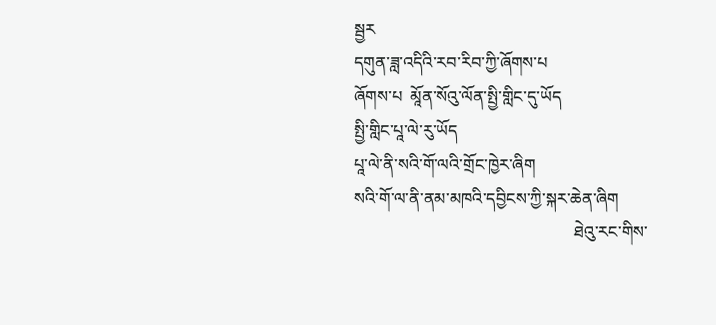སྦྱར
དགུན་ཟླ་འདིའི་རབ་རིབ་ཀྱི་ཞོགས་པ
ཞོགས་པ  མཱོན་སོའུ་ལོན་སྤྱི་གླིང་དུ་ཡོད
སྤྱི་གླིང་པཱ་ལེ་རུ་ཡོད
པཱ་ལེ་ནི་སའི་གོ་ལའི་གྲོང་ཁྱེར་ཞིག
སའི་གོ་ལ་ནི་ནམ་མཁའི་དབྱིངས་ཀྱི་སྐར་ཆེན་ཞིག
                                                     ཐེའུ་རང་གིས་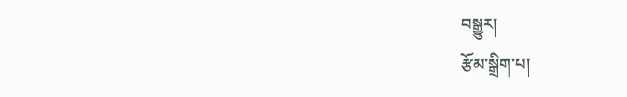བསྒྱུར།
རྩོམ་སྒྲིག་པ།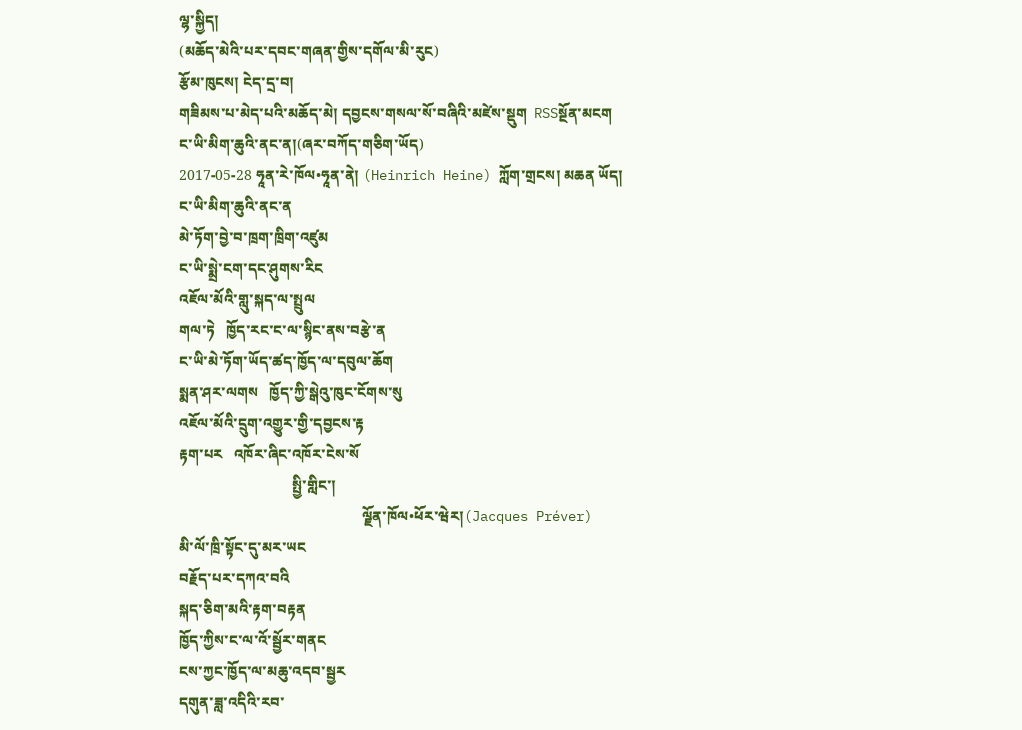ལྷ་སྐྱིད།
(མཆོད་མེའི་པར་དབང་གཞན་གྱིས་དགོལ་མི་རུང)
རྩོམ་ཁུངས། ངེད་དྲ་བ།
གཟིམས་པ་མེད་པའི་མཆོད་མེ། དབྱངས་གསལ་སོ་བཞིའི་མཛེས་སྡུག  RSSསྔོན་མངག
ང་ཡི་མིག་ཆུའི་ནང་ན།(ཞར་བཀོད་གཅིག་ཡོད)
2017-05-28 ཧཱན་རེ་ཁོལ•ཧཱན་ནེ། (Heinrich Heine) ཀློག་གྲངས། མཆན ཡོད།
ང་ཡི་མིག་ཆུའི་ནང་ན
མེ་ཏོག་བྱེ་བ་ཁྲག་ཁྲིག་འཛུམ
ང་ཡི་སྨྲེ་ངག་དང་ཤུགས་རིང
འཇོལ་མོའི་གླུ་སྐད་ལ་སྤྲུལ
གལ་ཏེ   ཁྱོད་རང་ང་ལ་སྙིང་ནས་བརྩེ་ན
ང་ཡི་མེ་ཏོག་ཡོད་ཚད་ཁྱོད་ལ་དབུལ་ཆོག
སྨན་ཤར་ལགས   ཁྱོད་ཀྱི་སྒེའུ་ཁུང་ངོགས་སུ
འཇོལ་མོའི་དྲུག་འགྱུར་གྱི་དབྱངས་རྟ
རྟག་པར   འཁོར་ཞིང་འཁོར་ངེས་སོ
                               སྤྱི་གླིང་།
                                                  ལྗོན་ཁོལ•ཕོར་ཝེར།(Jacques Préver)
མི་ལོ་ཁྲི་སྟོང་དུ་མར་ཡང
བརྗོད་པར་དཀའ་བའི
སྐད་ཅིག་མའི་རྟག་བརྟན
ཁྱོད་ཀྱིས་ང་ལ་འོ་སྦྱོར་གནང
ངས་ཀྱང་ཁྱོད་ལ་མཆུ་འདབ་སྦྱར
དགུན་ཟླ་འདིའི་རབ་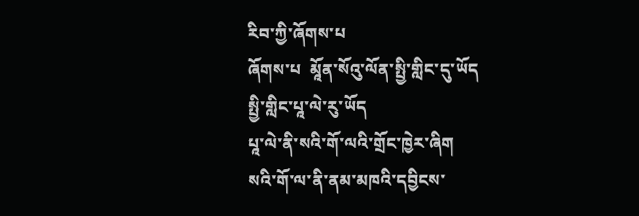རིབ་ཀྱི་ཞོགས་པ
ཞོགས་པ  མཱོན་སོའུ་ལོན་སྤྱི་གླིང་དུ་ཡོད
སྤྱི་གླིང་པཱ་ལེ་རུ་ཡོད
པཱ་ལེ་ནི་སའི་གོ་ལའི་གྲོང་ཁྱེར་ཞིག
སའི་གོ་ལ་ནི་ནམ་མཁའི་དབྱིངས་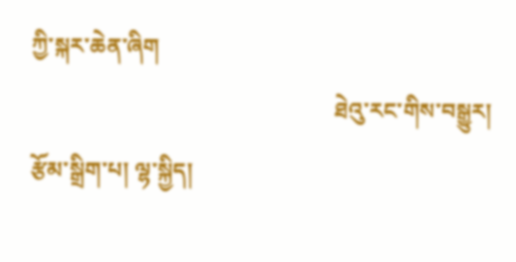ཀྱི་སྐར་ཆེན་ཞིག
                                                     ཐེའུ་རང་གིས་བསྒྱུར།
རྩོམ་སྒྲིག་པ། ལྷ་སྐྱིད།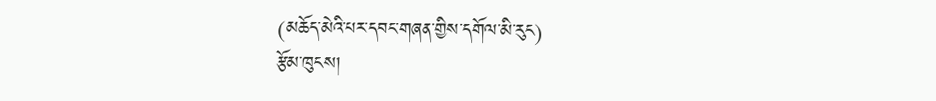(མཆོད་མེའི་པར་དབང་གཞན་གྱིས་དགོལ་མི་རུང)
རྩོམ་ཁུངས།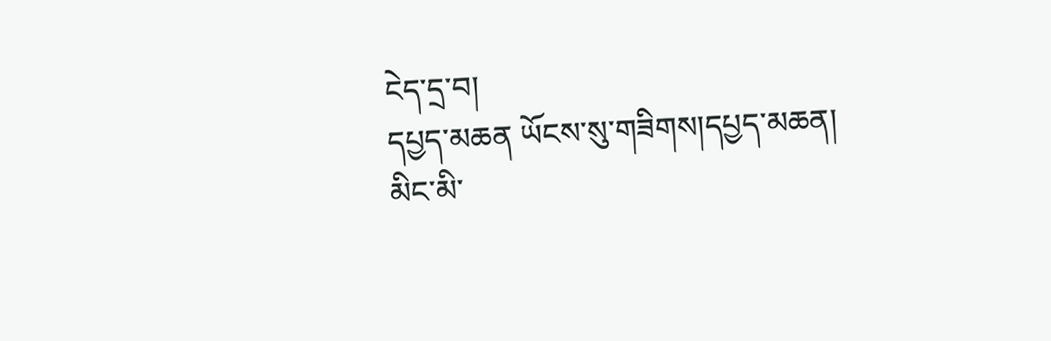ངེད་དྲ་བ།
དཔྱད་མཆན ཡོངས་སུ་གཟིགས།དཔྱད་མཆན།
མིང་མི་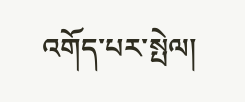འགོད་པར་སྤེལ།